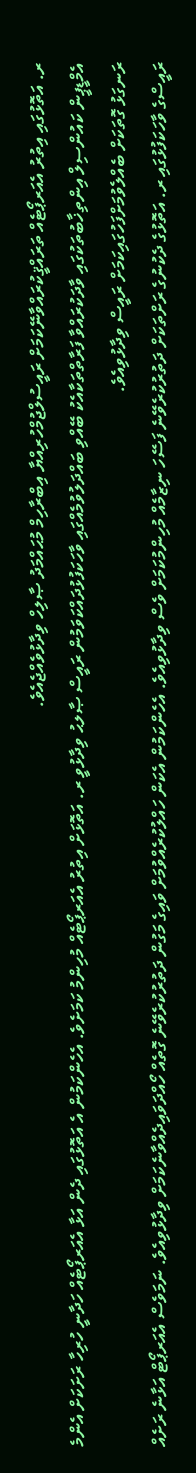ރ. އަތޮޅުގައި އިތުރު އެއަރޕޯޓެއް ތަރައްޤީކުރައްވާނޭކަމަށް ރައީސުލްޖުމްހުރިއްޔާ އިބްރާހިމް މުޙައްމަދު ޞާލިހް ވިދާޅުވެއްޖެއެވެ.
އެމްޑީޕީން ކައުންސިލް އިންތިޚާބުތަކުގައި ވާދަކުރައްވާ ފަރާތްތަކާއެކު ބޭއްވި ބައްދަލުވުމެއްގައި ވާހަކަފުޅުދައްކަވަމުން ރައީސް ޞާލޙު ވިދާޅުވީ ރ. އަތޮޅަށް އިތުރު އެއަރޕޯޓެއް މުހިންމު ކަމަށެވެ. އެހެންކަމުން އެ އަތޮޅުގައި ދެން އަޅާ އެއަރޕޯޓެއް ހަދާނީ ހުރިހާ ރަށަކަށް އެންމެ ރަނގަޅު ގޮތަކަށް ބެއްލެވުމަށްފަހުގައިކަމަށް ރައީސް ވިދާޅުވިއެވެ.
ރައީސްގެ ވާހަކަފުޅުގައި ރ. އަތޮޅުގެ ދެކުނުގެ ރަށްތަކަށް ދަތުރުކުރެވޭނެ ފަސޭހަ ނިޒާމެއް މުހިންމުކަމަށް ވެސް ވިދާޅުވިއެވެ. އެހެންކަމުން އެކަން ހައްލުކުރެއްވުމަށް ވައިގެ މަގުން ދަތުރުކުރެވޭނެ ގޮތެއް ހޯއްދަވައިދެއްވާނެކަމަށް ވިދާޅުވިއެވެ. ނަމަވެސް އެއަރޕޯޓް އަޅާނެ ރަށެއް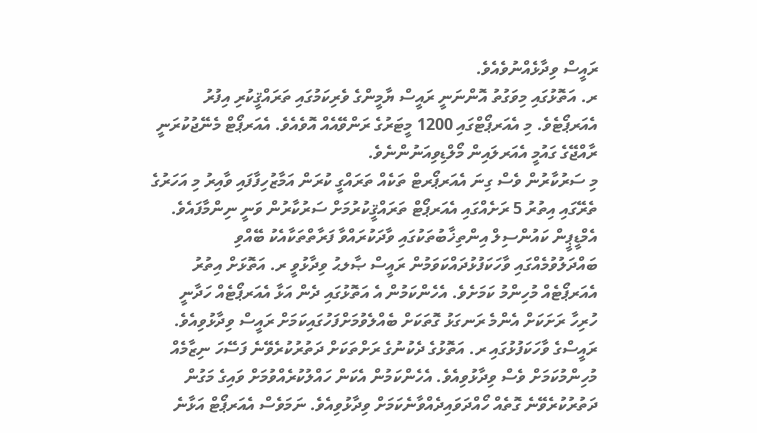ރައީސް ވިދާޅެއްނުވެއެވެ.
ރ. އަތޮޅުގައި މިވަގުތު އޮންނަނީ ރައީސް ޔާމީންގެ ވެރިކަމުގައި ތަރައްޤީކުރި އިފުރު އެއަރޕޯޓެވެ. މި އެއަރޕޯޓްގައި 1200 މީޓަރުގެ ރަންވޭއެއް އޮވެއެވެ. އެއަރޕޯޓް މެނޭޖުކުރަނީ ރާއްޖޭގެ ގައުމީ އެއަރލައިން މޯލްޑިވިއަނުންނެވެ.
މި ސަރުކާރުން ވެސް ގިނަ އެއަރޕޯރޓް ތަކެއް ތަރައްގީ ކުރަން އަމާޒުހިފާފައި ވާއިރު މި އަހަރުގެ ތެރޭގައި އިތުރު 5 ރަށެއްގައި އެއަރޕޯޓް ތަރައްޤީކުރުމަށް ސަރުކާރުން ވަނީ ނިންމާފައެވެ.
އެމްޑީޕީން ކައުންސިލް އިންތިޚާބުތަކުގައި ވާދަކުރައްވާ ފަރާތްތަކާއެކު ބޭއްވި ބައްދަލުވުމެއްގައި ވާހަކަފުޅުދައްކަވަމުން ރައީސް ޞާލޙު ވިދާޅުވީ ރ. އަތޮޅަށް އިތުރު އެއަރޕޯޓެއް މުހިންމު ކަމަށެވެ. އެހެންކަމުން އެ އަތޮޅުގައި ދެން އަޅާ އެއަރޕޯޓެއް ހަދާނީ ހުރިހާ ރަށަކަށް އެންމެ ރަނގަޅު ގޮތަކަށް ބެއްލެވުމަށްފަހުގައިކަމަށް ރައީސް ވިދާޅުވިއެވެ.
ރައީސްގެ ވާހަކަފުޅުގައި ރ. އަތޮޅުގެ ދެކުނުގެ ރަށްތަކަށް ދަތުރުކުރެވޭނެ ފަސޭހަ ނިޒާމެއް މުހިންމުކަމަށް ވެސް ވިދާޅުވިއެވެ. އެހެންކަމުން އެކަން ހައްލުކުރެއްވުމަށް ވައިގެ މަގުން ދަތުރުކުރެވޭނެ ގޮތެއް ހޯއްދަވައިދެއްވާނެކަމަށް ވިދާޅުވިއެވެ. ނަމަވެސް އެއަރޕޯޓް އަޅާނެ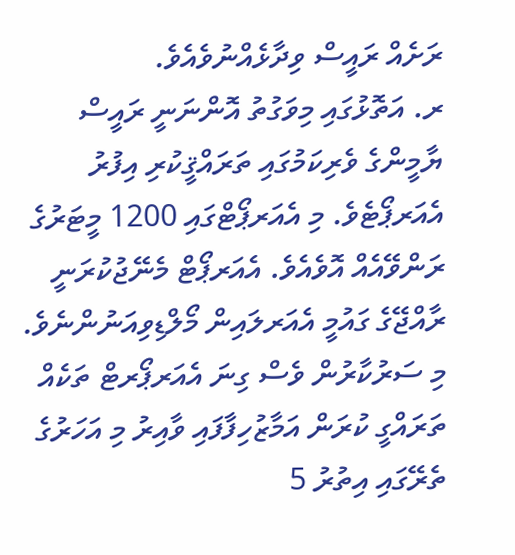ރަށެއް ރައީސް ވިދާޅެއްނުވެއެވެ.
ރ. އަތޮޅުގައި މިވަގުތު އޮންނަނީ ރައީސް ޔާމީންގެ ވެރިކަމުގައި ތަރައްޤީކުރި އިފުރު އެއަރޕޯޓެވެ. މި އެއަރޕޯޓްގައި 1200 މީޓަރުގެ ރަންވޭއެއް އޮވެއެވެ. އެއަރޕޯޓް މެނޭޖުކުރަނީ ރާއްޖޭގެ ގައުމީ އެއަރލައިން މޯލްޑިވިއަނުންނެވެ.
މި ސަރުކާރުން ވެސް ގިނަ އެއަރޕޯރޓް ތަކެއް ތަރައްގީ ކުރަން އަމާޒުހިފާފައި ވާއިރު މި އަހަރުގެ ތެރޭގައި އިތުރު 5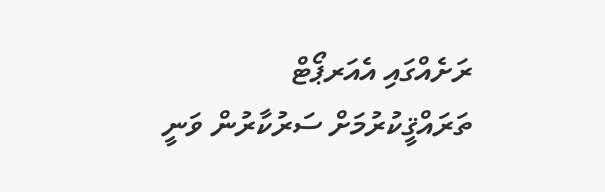ރަށެއްގައި އެއަރޕޯޓް ތަރައްޤީކުރުމަށް ސަރުކާރުން ވަނީ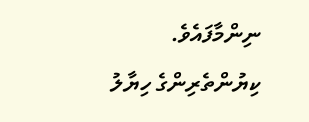ނިންމާފައެވެ.
ކިޔުންތެރިންގެ ހިޔާލު